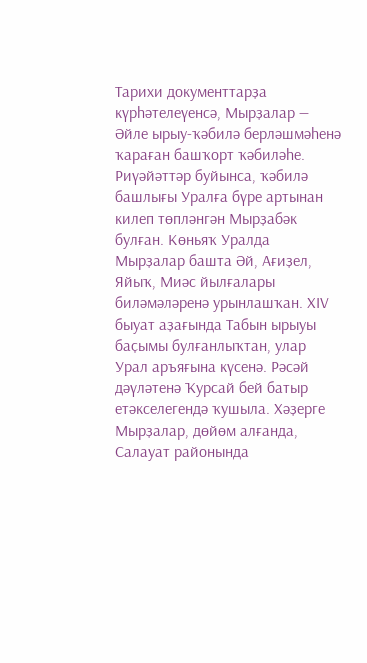Тарихи документтарҙа күрһәтелеүенсә, Мырҙалар — Әйле ырыу-ҡәбилә берләшмәһенә ҡараған башҡорт ҡәбиләһе. Риүәйәттәр буйынса, ҡәбилә башлығы Уралға бүре артынан килеп төпләнгән Мырҙабәк булған. Көньяҡ Уралда Мырҙалар башта Әй, Ағиҙел, Яйыҡ, Миәс йылғалары биләмәләренә урынлашҡан. XIV быуат аҙағында Табын ырыуы баҫымы булғанлыҡтан, улар Урал аръяғына күсенә. Рәсәй дәүләтенә Ҡурсай бей батыр етәкселегендә ҡушыла. Хәҙерге Мырҙалар, дөйөм алғанда, Салауат районында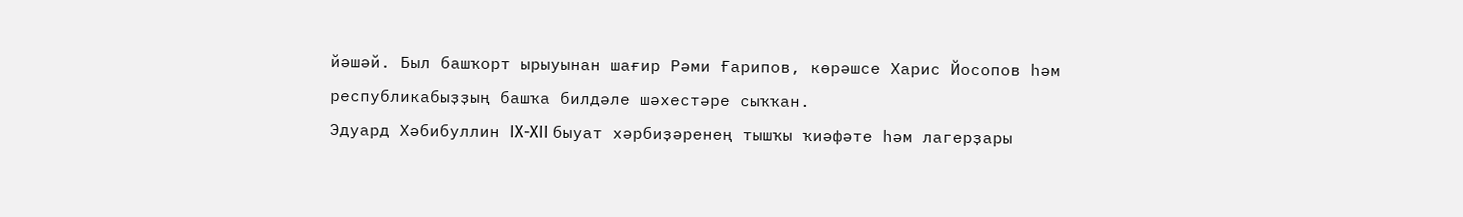йәшәй. Был башҡорт ырыуынан шағир Рәми Ғарипов, көрәшсе Харис Йосопов һәм республикабыҙҙың башҡа билдәле шәхестәре сыҡҡан.
Эдуард Хәбибуллин IX-XII быуат хәрбиҙәренең тышҡы ҡиәфәте һәм лагерҙары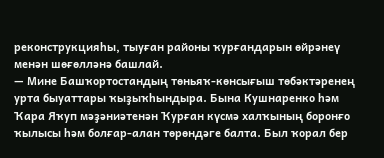реконструкцияһы, тыуған районы ҡурғандарын өйрәнеү менән шөғөлләнә башлай.
— Мине Башҡортостандың төньяҡ-көнсығыш төбәктәренең урта быуаттары ҡыҙыҡһындыра. Бына Кушнаренко һәм Ҡара Яҡуп мәҙәниәтенән Ҡурған күсмә халҡының боронғо ҡылысы һәм болғар-алан төрөндәге балта. Был ҡорал бер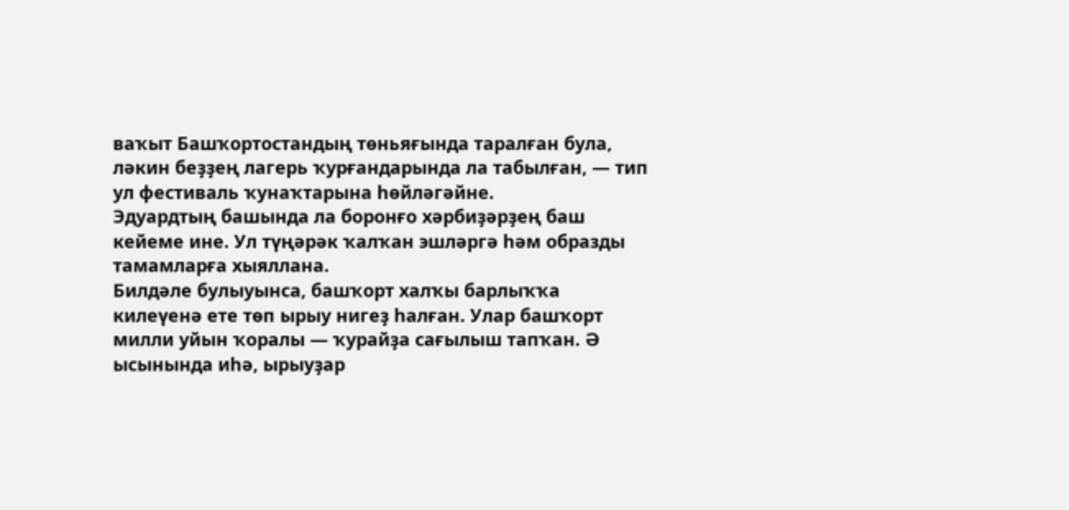ваҡыт Башҡортостандың төньяғында таралған була, ләкин беҙҙең лагерь ҡурғандарында ла табылған, — тип ул фестиваль ҡунаҡтарына һөйләгәйне.
Эдуардтың башында ла боронғо хәрбиҙәрҙең баш кейеме ине. Ул түңәрәк ҡалҡан эшләргә һәм образды тамамларға хыяллана.
Билдәле булыуынса, башҡорт халҡы барлыҡҡа килеүенә ете төп ырыу нигеҙ һалған. Улар башҡорт милли уйын ҡоралы — ҡурайҙа сағылыш тапҡан. Ә ысынында иһә, ырыуҙар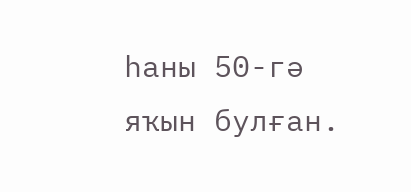һаны 50-гә яҡын булған.